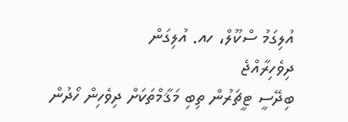އުލިގަމު ސްކޫލް، ހއ. އުލިގަން
ދިވެހިރާއްޖެ
ބިދޭސީ ޓީޗަރުން ތިބި މަޤާމްތަކަށް ދިވެހިން ހޯދުން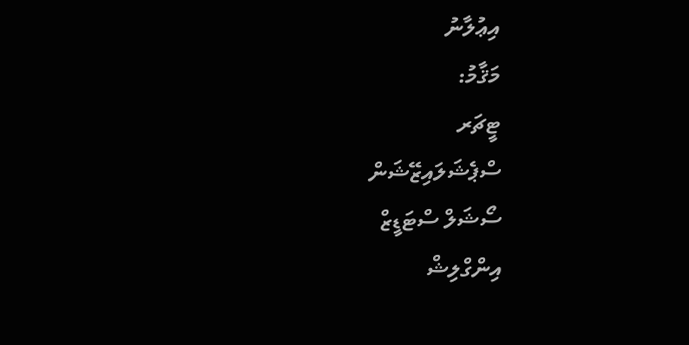އިޢުލާނު
މަޤާމު:
ޓީޗަރ
ސްޕެޝަލައިޒޭޝަން
ސޯޝަލް ސްޓަޑީޒް
އިންގްލިޝް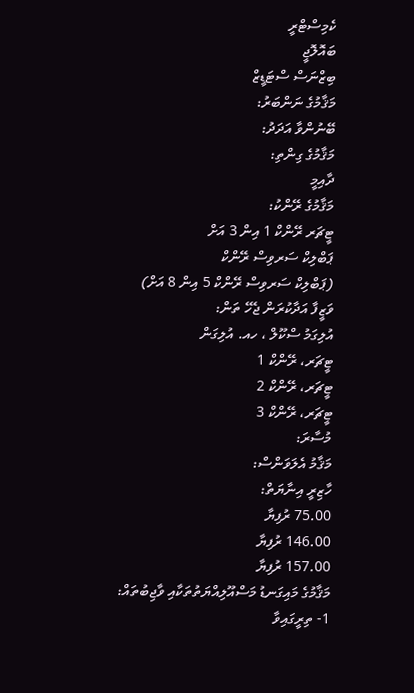ކެމިސްޓްރީ
ބައޮލޮޖީ
ބިޒްނަސް ސްޓަޑީޒް
މަޤާމުގެ ނަންބަރު:
ބޭނުންވާ އަދަދު:
މަޤާމުގެ ގިންތި:
ދާއިމީ
މަޤާމުގެ ރޭންކު:
ޓީޗަރ ރޭންކް 1 އިން 3 އަށް
ޕަބްލިކް ސަރވިސް ރޭންކް
(ޕަބްލިކް ސަރވިސް ރޭންކް 5 އިން 8 އަށް)
ވަޒީފާ އަދާކުރަން ޖެހޭ ތަން:
އުލިގަމު ސްކޫލް ، ހއ. އުލިގަން
ޓީޗަރ، ރޭންކް 1
ޓީޗަރ، ރޭންކް 2
ޓީޗަރ، ރޭންކް 3
މުސާރަ:
މަޤާމު އެލަވަންސް:
ހާޒިރީ އިނާޔަތް:
75.00 ރުފިޔާ
146.00 ރުފިޔާ
157.00 ރުފިޔާ
މަޤާމުގެ މައިގަނޑު މަސްއޫލިއްޔަތުތަކާއި ވާޖިބުތައް:
1- ތިރީގައިވާ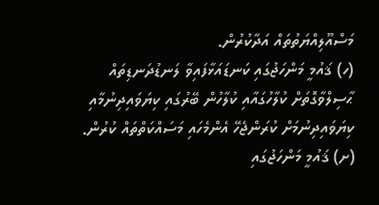މަސްއޫލިއްޔަތުތައް އަދާކުރުން.
(ހ) ޤައުމީ މަންހަޖުގައި ކަނޑައަޅާފައިވާ ލަނޑުދަނޑިތައް ޙާސިލްވާގޮތަށް ކުލާހުގައާއި ކުލާހުން ބޭރުގައި ކިޔަވައިދިނުމާއި ކިޔަވައިދިނުމަށް ކުރަންޖެހޭ އެންމެހައި މަސައްކަތްތައް ކުރުން.
(ށ) ޤައުމީ މަންހަޖުގައި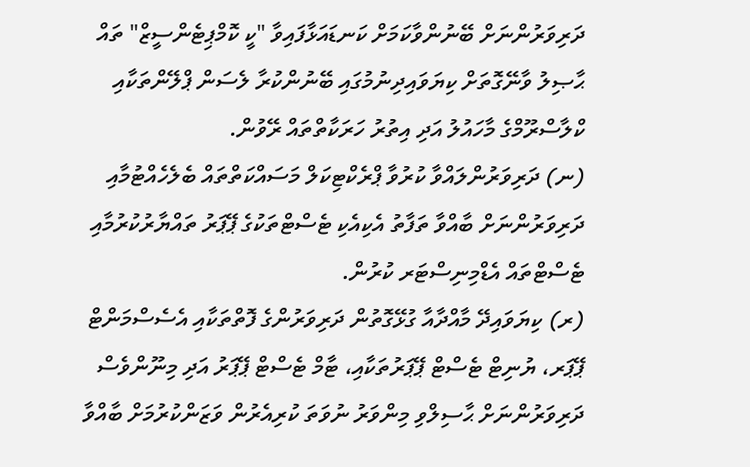ދަރިވަރުންނަށް ބޭނުންވާކަމަށް ކަނޑައަޅާފައިވާ "ކީ ކޮމްޕިޓެންސީޒް" ތައް ޙާޞިލު ވާނޭގޮތަށް ކިޔަވައިދިނުމުގައި ބޭނުންކުރާ ލެސަން ޕްލޭންތަކާއި ކްލާސްރޫމްގެ މާހައުލު އަދި އިތުރު ހަރަކާތްތައް ރޭވުން.
(ނ) ދަރިވަރުންލައްވާ ކުރުވާ ޕްރެކްޓިކަލް މަސައްކަތްތައް ބެލެހެއްޓުމާއި ދަރިވަރުންނަށް ބާއްވާ ތަފާތު އެކިއެކި ޓެސްޓްތަކުގެ ޕޭޕަރު ތައްޔާރުކުރުމާއި ޓެސްޓްތައް އެޑްމިނިސްޓަރ ކުރުން.
(ރ) ކިޔަވައިދޭ މާއްދާއާ ގުޅޭގޮތުން ދަރިވަރުންގެ ފޮތްތަކާއި އެސެސްމަންޓް ޕޭޕަރ، ޔުނިޓް ޓެސްޓް ޕޭޕަރުތަކާއި، ޓާމް ޓެސްޓް ޕޭޕަރު އަދި މިނޫންވެސް ދަރިވަރުންނަށް ޙާސިލްވި މިންވަރު ނުވަތަ ކުރިއެރުން ވަޒަންކުރުމަށް ބާއްވާ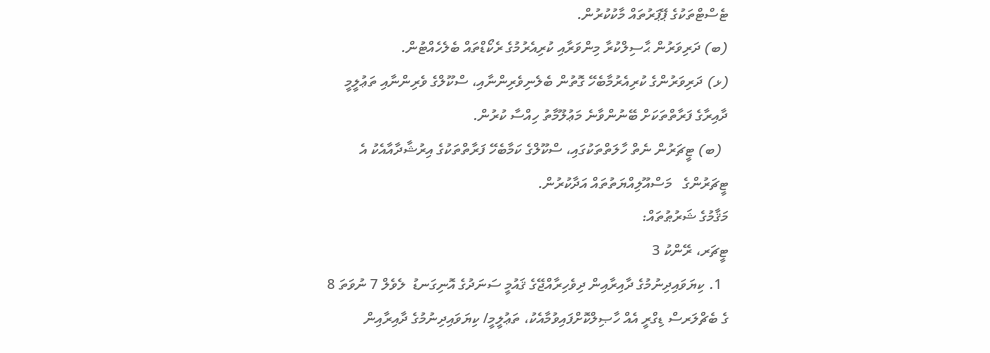ޓެސްޓްތަކުގެ ޕޭޕަރުތައް މާކުކުރުން.
(ބ) ދަރިވަރުން ޙާސިލްކުރާ މިންވަރާއި ކުރިއެރުމުގެ ރެކޯޑްތައް ބެލެހެއްޓުން.
(ޅ) ދަރިވަރުންގެ ކުރިއެރުމާބެހޭ ގޮތުން ބެލެނިވެރިންނާއި، ސްކޫލްގެ ވެރިންނާއި ތަޢުލީމީ ދާއިރާގެ ފަރާތްތަކަށް ބޭނުންވާނެ މަޢުލޫމާތު ހިއްސާ ކުރުން.
  (ބ) ޓީޗަރުން ނެތް ހާލަތްތަކުގައި، ސްކޫލްގެ ކަމާބެހޭ ފަރާތްތަކުގެ އިރުޝާދާއާއެކު އެ ޓީޗަރުންގެ   މަސްއޫލިއްޔަތުތައް އަދާކުރުން.
މަޤާމުގެ ޝަރުޠުތައް:
ޓީޗަރ، ރޭންކު 3
  1. ކިޔަވައިދިނުމުގެ ދާއިރާއިން ދިވެހިރާއްޖޭގެ ޤައުމީ ސަނަދުގެ އޮނިގަނޑު  ލެވެލް 7 ނުވަތަ 8 ގެ ބެޗްލަރސް ޑިގްރީ އެއް ހާޞިލްކޮށްފައިވުމާއެކު، ތަޢުލީމީ/ ކިޔަވައިދިނުމުގެ ދާއިރާއިން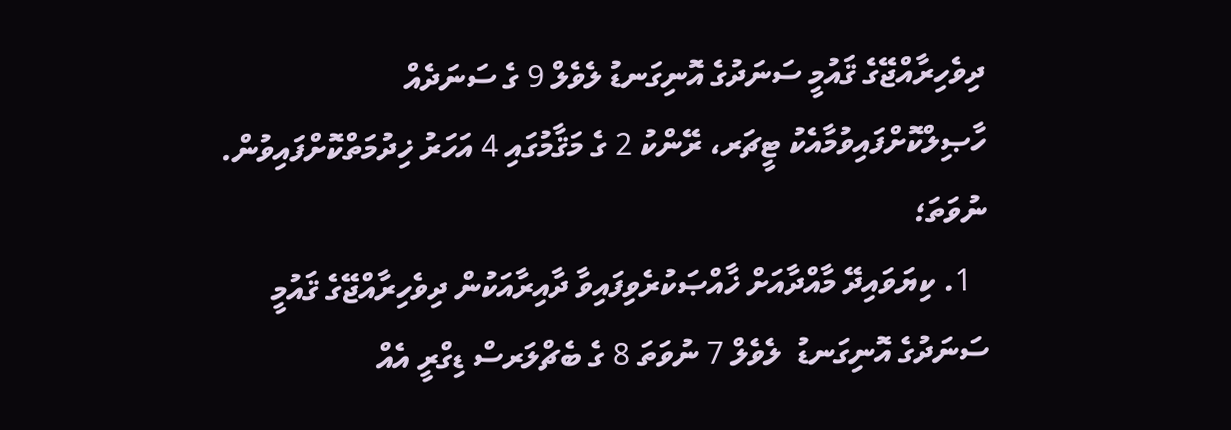ދިވެހިރާއްޖޭގެ ޤައުމީ ސަނަދުގެ އޮނިގަނޑު ލެވެލް 9 ގެ ސަނަދެއް ހާޞިލްކޮށްފައިވުމާއެކު ޓީޗަރ، ރޭންކު 2 ގެ މަޤާމުގައި 4 އަހަރު ޚިދުމަތްކޮށްފައިވުން.
ނުވަތަ؛
  1. ކިޔަވައިދޭ މާއްދާއަށް ޚާއްޞަކުރެވިފައިވާ ދާއިރާއަކުން ދިވެހިރާއްޖޭގެ ޤައުމީ ސަނަދުގެ އޮނިގަނޑު  ލެވެލް 7 ނުވަތަ 8 ގެ ބެޗްލަރސް ޑިގްރީ އެއް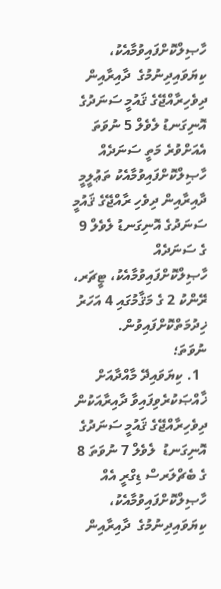ހާޞިލްކޮށްފައިވުމާއެކު، ކިޔަވައިދިނުމުގެ  ދާއިރާއިން ދިވެހިރާއްޖޭގެ ޤައުމީ ސަނަދުގެ އޮނިގަނޑު ލެވެލް 5 ނުވަތަ އެއަށްވުރެ މަތީ ސަނަދެއް ހާޞިލްކޮށްފައިވުމާއެކު ތަޢުލީމީ ދާއިރާއިން ދިވެހި ރާއްޖޭގެ ޤައުމީ ސަނަދުގެ އޮނިގަނޑު ލެވެލް 9 ގެ ސަނަދެއް ހާޞިލްކޮށްފައިވުމާއެކު، ޓީޗަރ، ރޭންކު 2 ގެ މަޤާމުގައި 4 އަހަރު ޚިދުމަތްކޮށްފައިވުން.
ނުވަތަ؛
  1. ކިޔަވައިދޭ މާއްދާއަށް ޚާއްޞަކުރެވިފައިވާ ދާއިރާއަކުން ދިވެހިރާއްޖޭގެ ޤައުމީ ސަނަދުގެ އޮނިގަނޑު  ލެވެލް 7 ނުވަތަ 8 ގެ ބެޗްލަރސް ޑިގްރީ އެއް ހާޞިލްކޮށްފައިވުމާއެކު، ކިޔަވައިދިނުމުގެ  ދާއިރާއިން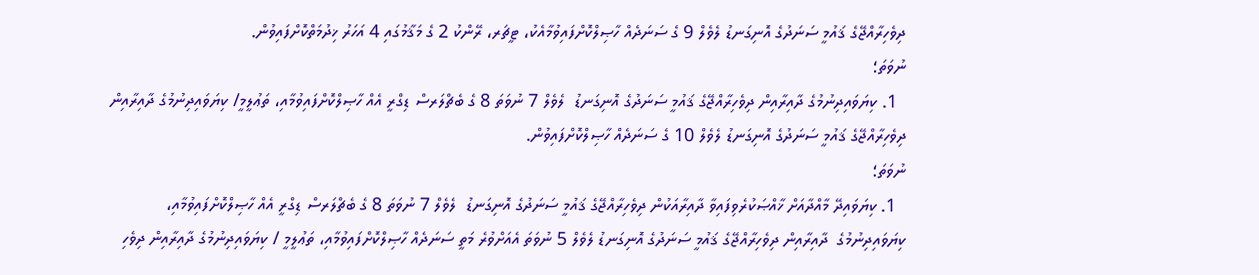ދިވެހިރާއްޖޭގެ ޤައުމީ ސަނަދުގެ އޮނިގަނޑު ލެވެލް 9 ގެ ސަނަދެއް ހާޞިލްކޮށްފައިވުމާއެކު، ޓީޗަރ، ރޭންކު 2 ގެ މަޤާމުގައި 4 އަހަރު ޚިދުމަތްކޮށްފައިވުން.
ނުވަތަ؛
  1. ކިޔަވައިދިނުމުގެ ދާއިރާއިން ދިވެހިރާއްޖޭގެ ޤައުމީ ސަނަދުގެ އޮނިގަނޑު  ލެވެލް 7 ނުވަތަ 8 ގެ ބެޗްލަރސް ޑިގްރީ އެއް ހާޞިލްކޮށްފައިވުމާއި، ތަޢުލީމީ/ ކިޔަވައިދިނުމުގެ ދާއިރާއިން ދިވެހިރާއްޖޭގެ ޤައުމީ ސަނަދުގެ އޮނިގަނޑު ލެވެލް 10 ގެ ސަނަދެއް ހާޞިލްކޮށްފައިވުން.
ނުވަތަ؛
  1. ކިޔަވައިދޭ މާއްދާއަށް ޚާއްޞަކުރެވިފައިވާ ދާއިރާއަކުން ދިވެހިރާއްޖޭގެ ޤައުމީ ސަނަދުގެ އޮނިގަނޑު  ލެވެލް 7 ނުވަތަ 8 ގެ ބެޗްލަރސް ޑިގްރީ އެއް ހާޞިލްކޮށްފައިވުމާއި، ކިޔަވައިދިނުމުގެ  ދާއިރާއިން ދިވެހިރާއްޖޭގެ ޤައުމީ ސަނަދުގެ އޮނިގަނޑު ލެވެލް 5 ނުވަތަ އެއަށްވުރެ މަތީ ސަނަދެއް ހާޞިލްކޮށްފައިވުމާއި، ތަޢުލީމީ / ކިޔަވައިދިނުމުގެ ދާއިރާއިން ދިވެހި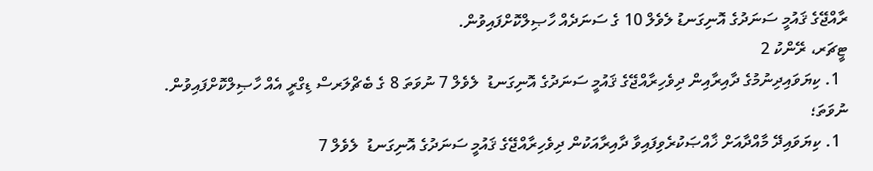ރާއްޖޭގެ ޤައުމީ ސަނަދުގެ އޮނިގަނޑު ލެވެލް 10 ގެ ސަނަދެއް ހާޞިލްކޮށްފައިވުން.
ޓީޗަރ، ރޭންކު 2
  1. ކިޔަވައިދިނުމުގެ ދާއިރާއިން ދިވެހިރާއްޖޭގެ ޤައުމީ ސަނަދުގެ އޮނިގަނޑު  ލެވެލް 7 ނުވަތަ 8 ގެ ބެޗްލަރސް ޑިގްރީ އެއް ހާޞިލްކޮށްފައިވުން.
ނުވަތަ؛
  1. ކިޔަވައިދޭ މާއްދާއަށް ޚާއްޞަކުރެވިފައިވާ ދާއިރާއަކުން ދިވެހިރާއްޖޭގެ ޤައުމީ ސަނަދުގެ އޮނިގަނޑު  ލެވެލް 7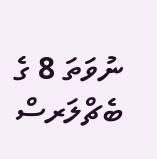ނުވަތަ 8 ގެ ބެޗްލަރސް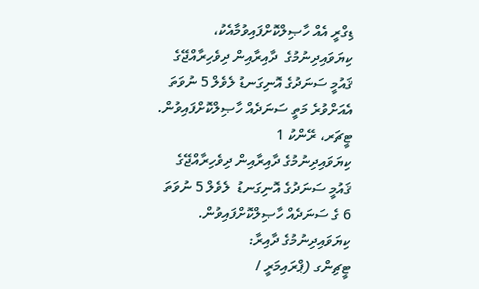ޑިގްރީ އެއް ހާޞިލްކޮށްފައިވުމާއެކު، ކިޔަވައިދިނުމުގެ  ދާއިރާއިން ދިވެހިރާއްޖޭގެ ޤައުމީ ސަނަދުގެ އޮނިގަނޑު ލެވެލް 5 ނުވަތަ އެއަށްވުރެ މަތީ ސަނަދެއް ހާޞިލްކޮށްފައިވުން.
ޓީޗަރ، ރޭންކު 1
ކިޔަވައިދިނުމުގެ ދާއިރާއިން ދިވެހިރާއްޖޭގެ ޤައުމީ ސަނަދުގެ އޮނިގަނޑު  ލެވެލް 5 ނުވަތަ 6 ގެ ސަނަދެއް ހާޞިލްކޮށްފައިވުން.
ކިޔަވައިދިނުމުގެ ދާއިރާ:
ޓީޗިންގ (ޕްރައިމަރީ /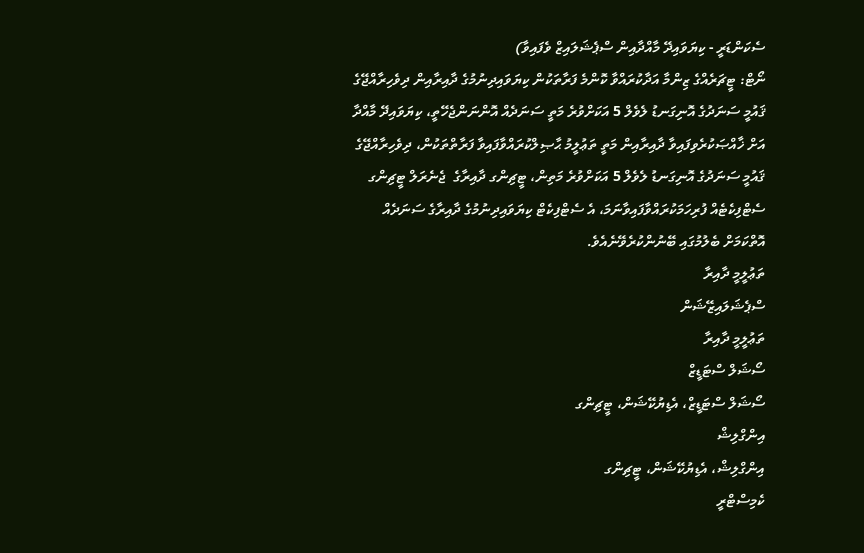ސެކަންޑަރީ - ކިޔަވައިދޭ މާއްދާއިން ސްޕެޝަލައިޒް ވެފައިވާ)
ނޯޓް: ޓީޗަރެއްގެ ޒިންމާ އަދާކުރައްވާ ކޮންމެ ފަރާތަކުން ކިޔަވައިދިނުމުގެ ދާއިރާއިން ދިވެހިރާއްޖޭގެ ޤައުމީ ސަނަދުގެ އޮނިގަނޑު ލެވެލް 5 އަކަށްވުރެ މަތީ ސަނަދެއް އޮންނަންޖެހޭތީ، ކިޔަވައިދޭ މާއްދާ އަށް ޚާއްޞަކުރެވިފައިވާ ދާއިރާއިން މަތީ ތަޢުލީމު ޙާޞިލްކުރައްވާފައިވާ ފަރާތްތަކުން، ދިވެހިރާއްޖޭގެ ޤައުމީ ސަނަދުގެ އޮނިގަނޑު ލެވެލް 5 އަކަށްވުރެ މަތިން، ޓީޗިންގ ދާއިރާގެ  ޖެނެރަލް ޓީޗިންގ ސެޓްފިކެޓެއް ފުރިހަމަކުރައްވާފައިވާނަމަ، އެ ސެޓްފިކެޓް ކިޔަވައިދިނުމުގެ ދާއިރާގެ ސަނަދެއް އޮތްކަމަށް ބެލުމުގައި ބޭނުންކުރެވޭނެއެވެ.
ތަޢުލީމީ ދާއިރާ
ސްޕެޝަލައިޒޭޝަން
ތަޢުލީމީ ދާއިރާ
ސޯޝަލް ސްޓަޑީޒް
ސޯޝަލް ސްޓަޑީޒް، އެޑިޔުކޭޝަން، ޓީޗިންގ
އިންގްލިޝް
އިންގްލިޝް، އެޑިޔުކޭޝަން، ޓީޗިންގ
ކެމިސްޓްރީ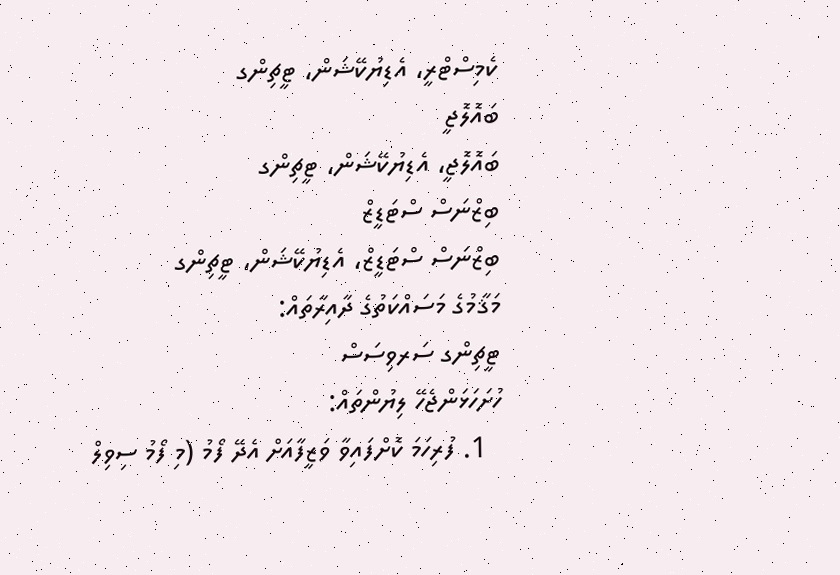ކެމިސްޓްރީ، އެޑިޔުކޭޝަން، ޓީޗިންގ
ބައޮލޮޖީ
ބައޮލޮޖީ، އެޑިޔުކޭޝަން، ޓީޗިންގ
ބިޒްނަސް ސްޓަޑީޒް
ބިޒްނަސް ސްޓަޑީޒް، އެޑިޔުކޭޝަން، ޓީޗިންގ
މަޤާމުގެ މަސައްކަތުގެ ދާއިރާތައް:
ޓީޗިންގ ސަރވިސަސް
ހުށަހަޅަންޖެހޭ ލިޔުންތައް:
  1. ފުރިހަމަ ކޮށްފައިވާ ވަޒީފާއަށް އެދޭ ފޯމު (މި ފޯމު ސިވިލް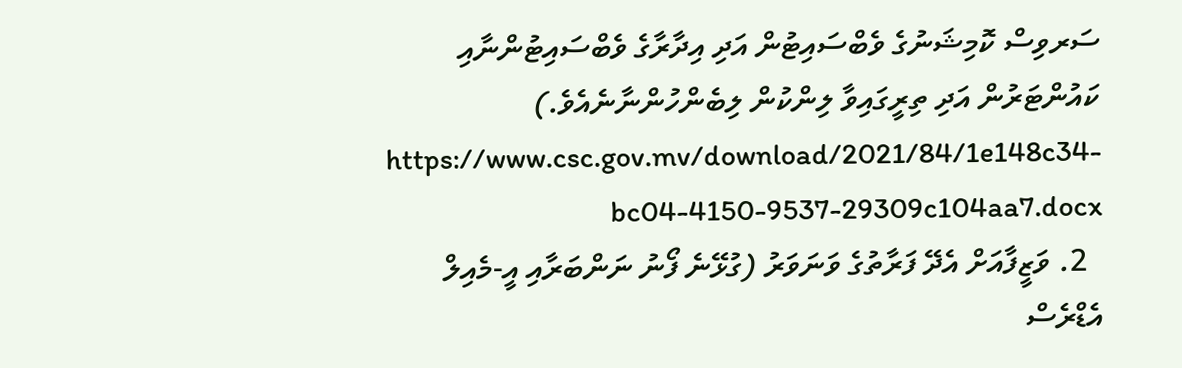ސަރވިސް ކޮމިޝަނުގެ ވެބްސައިޓުން އަދި އިދާރާގެ ވެބްސައިޓުންނާއި ކައުންޓަރުން އަދި ތިރީގައިވާ ލިންކުން ލިބެންހުންނާނެއެވެ.)  https://www.csc.gov.mv/download/2021/84/1e148c34-bc04-4150-9537-29309c104aa7.docx
  2. ވަޒީފާއަށް އެދޭ ފަރާތުގެ ވަނަވަރު (ގުޅޭނެ ފޯނު ނަންބަރާއި އީ-މެއިލް އެޑްރެސް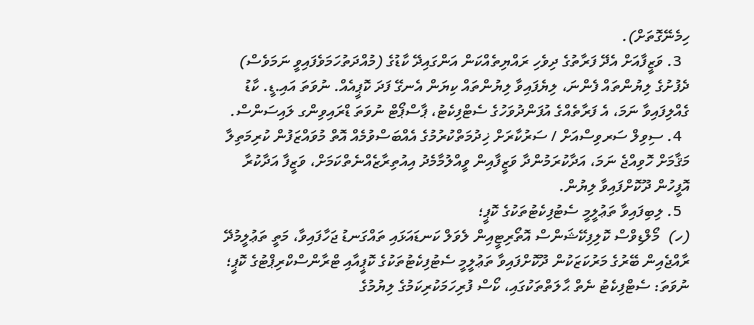ހިމެނޭގޮތަށް).
  3. ވަޒީފާއަށް އެދޭ ފަރާތުގެ ދިވެހި ރައްޔިތެއްކަން އަންގައިދޭ ކާޑުގެ (މުއްދަތުހަމަވެފައިވީ ނަމަވެސް) ދެފުށުގެ ލިޔުންތައް ފެންނަ، ލިޔެފައިވާ ލިޔުންތައް ކިޔަން އެނގޭ ފަދަ ކޮޕީއެއް. ނުވަތަ އައި.ޑީ. ކާޑު ގެއްލިފައިވާ ނަމަ، އެ ފަރާތެއްގެ އުފަންދުވަހުގެ ސެޓްފިކެޓު، ޕާސްޕޯޓް ނުވަތަ ޑްރައިވިންގ ލައިސަންސް.
  4. ސިވިލް ސަރވިސްއަށް / ސަރުކާރަށް ޚިދުމަތްކުރުމުގެ އެއްބަސްވުމެއް އޮތް މުވައްޒަފުން ކުރިމަތިލާ މަޤާމަށް ހޮވިއްޖެ ނަމަ، އަދާކުރަމުންދާ ވަޒީފާއިން ވީއްލުމާމެދު އިއުތިރާޒެއްނެތްކަމަށް، ވަޒީފާ އަދާކުރާ އޮފީހުން ދޫކޮށްފައިވާ ލިޔުން.
  5. ލިބިފައިވާ ތަޢުލީމީ ސެޓުފިކެޓުތަކުގެ ކޮޕީ؛
(ހ)  މޯލްޑިވްސް ކޮލިފިކޭޝަންސް އޮތޯރިޓީއިން ލެވަލް ކަނޑައަޅައި ތައްގަނޑު ޖަހާފައިވާ، މަތީ ތަޢުލީމުދޭ ރާއްޖެއިން ބޭރުގެ މަރުކަޒަކުން ދޫކޮށްފައިވާ ތަޢުލީމީ ސެޓުފިކެޓުތަކުގެ ކޮޕީއާއި ޓްރާންސްކްރިޕްޓުގެ ކޮޕީ؛ ނުވަތަ: ސެޓްފިކެޓު ނެތް ޙާލަތްތަކުގައި، ކޯސް ފުރިހަމަކުރިކަމުގެ ލިޔުމުގެ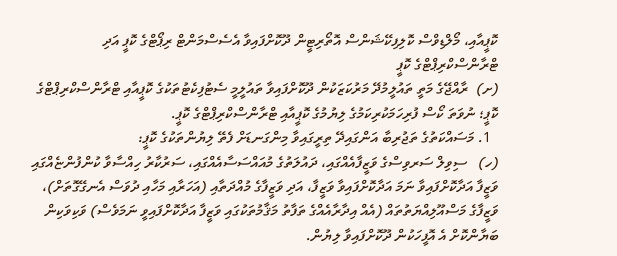ކޮޕީއާއި، މޯލްޑިވްސް ކޮލިފިކޭޝަންސް އޮތޯރިޓީން ދޫކޮށްފައިވާ އެސެސްމަންޓް ރިޕޯޓްގެ ކޮޕީ އަދި ޓްރާންސްކްރިޕްޓްގެ ކޮޕީ
(ށ)  ރާއްޖޭގެ މަތީ ތައުލީމުދޭ މަރުކަޒަކުން ދޫކޮށްފައިވާ ތައުލީމީ ސެޓުފިކެޓުތަކުގެ ކޮޕީއާއި ޓްރާންސްކްރިޕްޓްގެ ކޮޕީ؛ ނުވަތަ ކޯސް ފުރިހަމަކުރިކަމުގެ ލިޔުމުގެ ކޮޕީއާއި ޓްރާންސްކްރިޕްޓްގެ ކޮޕީ.
  1. މަސައްކަތުގެ ތަޖުރިބާ އަންގައިދޭ ތިރީގައިވާ މިންގަނޑަށް ފެތޭ ލިޔުންތަކުގެ ކޮޕީ:
(ހ)   ސިވިލް ސަރވިސްގެ ވަޒީފާއެއްގައި، ދައުލަތުގެ މުއައްސަސާއެއްގައި، ސަރުކާރު ހިއްސާވާ ކުންފުންޏެއްގައި ވަޒީފާ އަދާކޮށްފައިވާ ނަމަ އަދާކޮށްފައިވާ ވަޒީފާ، އަދި ވަޒީފާގެ މުއްދަތާއި (އަހަރާއި މަހާއި ދުވަސް އެނގޭގޮތަށް)، ވަޒީފާގެ މަސްއޫލިއްޔަތުތައް (އެއް އިދާރާއެއްގެ ތަފާތު މަޤާމުތަކުގައި ވަޒީފާ އަދާކޮށްފައިވީ ނަމަވެސް) ވަކިވަކިން ބަޔާންކޮށް އެ އޮފީހަކުން ދޫކޮށްފައިވާ ލިޔުން.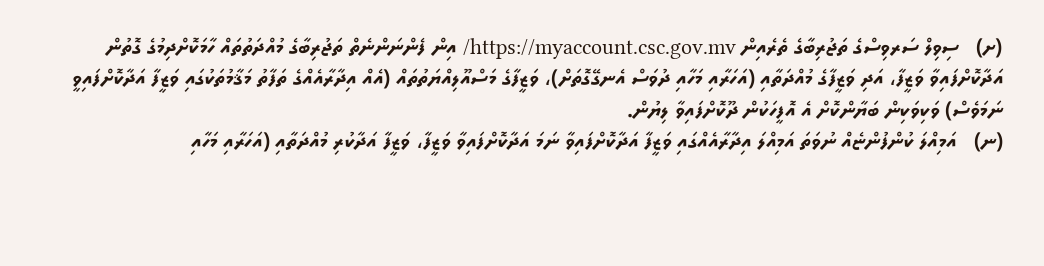(ށ)   ސިވިލް ސަރވިސްގެ ތަޖުރިބާގެ ތެރެއިން https://myaccount.csc.gov.mv/ އިން ފެންނަންނެތް ތަޖުރިބާގެ މުއްދަތުތައް ހާމަކޮށްދިމުގެ ގޮތުން އަދާކޮށްފައިވާ ވަޒީފާ، އަދި ވަޒީފާގެ މުއްދަތާއި (އަހަރާއި މަހާއި ދުވަސް އެނގޭގޮތަށް)، ވަޒީފާގެ މަސްއޫލިއްޔަތުތައް (އެއް އިދާރާއެއްގެ ތަފާތު މަޤާމުތަކުގައި ވަޒީފާ އަދާކޮށްފައިވީ ނަމަވެސް) ވަކިވަކިން ބަޔާންކޮށް އެ އޮފީހަކުން ދޫކޮށްފައިވާ ލިޔުން.
(ނ)   އަމިއްލަ ކުންފުންޏެއް ނުވަތަ އަމިއްލަ އިދާރާއެއްގައި ވަޒީފާ އަދާކޮށްފައިވާ ނަމަ އަދާކޮށްފައިވާ ވަޒީފާ، ވަޒީފާ އަދާކުރި މުއްދަތާއި (އަހަރާއި މަހާއި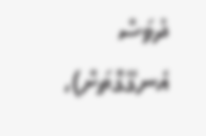ދުވަސް އެނގޭގޮތަށް)،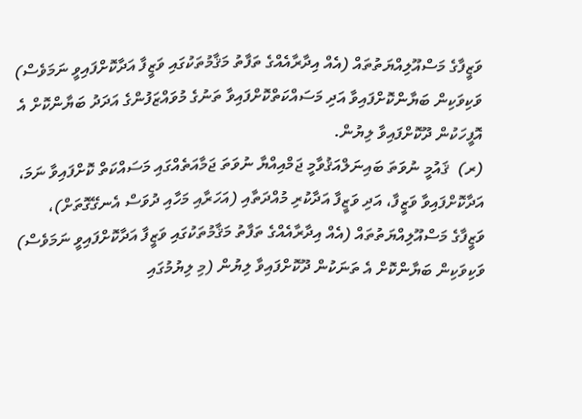ވަޒީފާގެ މަސްއޫލިއްޔަތުތައް (އެއް އިދާރާއެއްގެ ތަފާތު މަޤާމުތަކުގައި ވަޒީފާ އަދާކޮށްފައިވީ ނަމަވެސް) ވަކިވަކިން ބަޔާންކޮށްފައިވާ އަދި މަސައްކަތްކޮށްފައިވާ ތަނުގެ މުވައްޒަފުންގެ އަދަދު ބަޔާންކޮށް އެ އޮފީހަކުން ދޫކޮށްފައިވާ ލިޔުން.
(ރ)  ޤައުމީ ނުވަތަ ބައިނަލްއަޤުވާމީ ޖަމްއިއްޔާ ނުވަތަ ޖަމާއަތެއްގައި މަސައްކަތް ކޮށްފައިވާ ނަމަ، އަދާކޮށްފައިވާ ވަޒީފާ، އަދި ވަޒީފާ އަދާކުރި މުއްދަތާއި (އަހަރާއި މަހާއި ދުވަސް އެނގޭގޮތަށް)، ވަޒީފާގެ މަސްއޫލިއްޔަތުތައް (އެއް އިދާރާއެއްގެ ތަފާތު މަޤާމުތަކުގައި ވަޒީފާ އަދާކޮށްފައިވީ ނަމަވެސް) ވަކިވަކިން ބަޔާންކޮށް އެ ތަނަކުން ދޫކޮށްފައިވާ ލިޔުން (މި ލިޔުމުގައި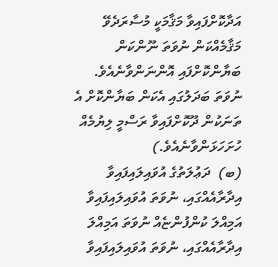އަދާކޮށްފައިވާ މަޤާމަކީ މުސާރަދެވޭ މަޤާމެއްކަން ނުވަތަ ނޫންކަން ބަޔާންކޮށްފައި އޮންނަންވާނެއެވެ. ނުވަތަ ބަދަލުގައި އެކަން ބަޔާންކޮށް އެ ތަނަކުން ދޫކޮށްފައިވާ ރަސްމީ ލިޔުމެއް ހުށަހަޅަންވާނެއެވެ.)
(ބ)  ދަޢުލަތުގެ އުވައިލައިފައިވާ އިދާރާއެއްގައި، ނުވަތަ އުވައިލައިފައިވާ އަމިއްލަ ކުންފުންޏެއް ނުވަތަ އަމިއްލަ އިދާރާއެއްގައި، ނުވަތަ އުވައިލައިފައިވާ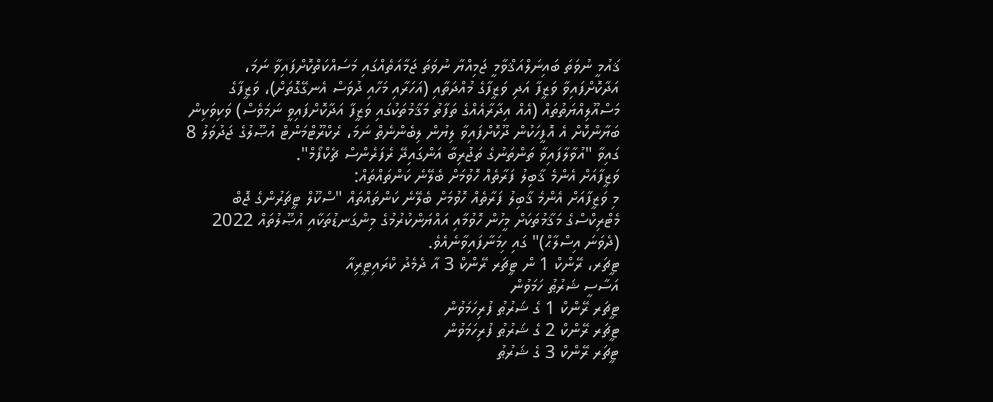ޤައުމީ ނުވަތަ ބައިނަލްއަޤްވާމީ ޖަމިއްޔާ ނުވަތަ ޖަމާއަތެއްގައި މަސައްކަތްކޮށްފައިވާ ނަމަ، އަދާކޮށްފައިވާ ވަޒީފާ އަދި ވަޒީފާގެ މުއްދަތާއި (އަހަރާއި މަހާއި ދުވަސް އެނގޭގޮތަށް)، ވަޒީފާގެ މަސްއޫލިއްޔަތުތައް (އެއް އިދާރާއެއްގެ ތަފާތު މަޤާމުތަކުގައި ވަޒީފާ އަދާކޮށްފައިވީ ނަމަވެސް) ވަކިވަކިން ބަޔާންކޮށް އެ އޮފީހަކުން ދޫކޮށްފައިވާ ލިޔުން ލިބެންނެތް ނަމަ، ރެކްރޫޓްމަންޓް އުޞޫލުގެ ޖަދުވަލު 8 ގައިވާ "އުވާލާފައިވާ ތަންތަނުގެ ތަޖުރިބާ އަންގައިދޭ ރެފަރެންސް ޗެކްފޯމް".
ވަޒީފާއަށް އެންމެ ޤާބިލު ފަރާތެއް ހޮވުމަށް ބެލޭނެ ކަންތައްތައް:
މި ވަޒީފާއަށް އެންމެ ޤާބިލު ފަރާތެއް ހޮވުމަށް ބެލޭނެ ކަންތައްތައް "ސްކޫލް ޓީޗަރުންގެ ޖޮބް މެޓްރިކްސްގެ މަޤާމުތަކަށް މީހުން ހޮވުމާއި އައްޔަންކުރުމުގެ މިންގަނޑުތަކާއި އުޞޫލުތައް 2022 (ދެވަނަ އިސްލާޙް)" ގައި ހިމަނާފައިވާނެއެވެ.
ޓީޗަރ، ރޭންކް 1 ން ޓީޗަރ ރޭންކް 3 އާ ދެމެދު ކްރައިޓީރިއާ
އަސާސީ ޝަރުޠު ހަމަވުން
ޓީޗަރ ރޭންކް 1 ގެ ޝަރުޠު ފުރިހަމަވުން
ޓީޗަރ ރޭންކް 2 ގެ ޝަރުޠު ފުރިހަމަވުން
ޓީޗަރ ރޭންކް 3 ގެ ޝަރުޠު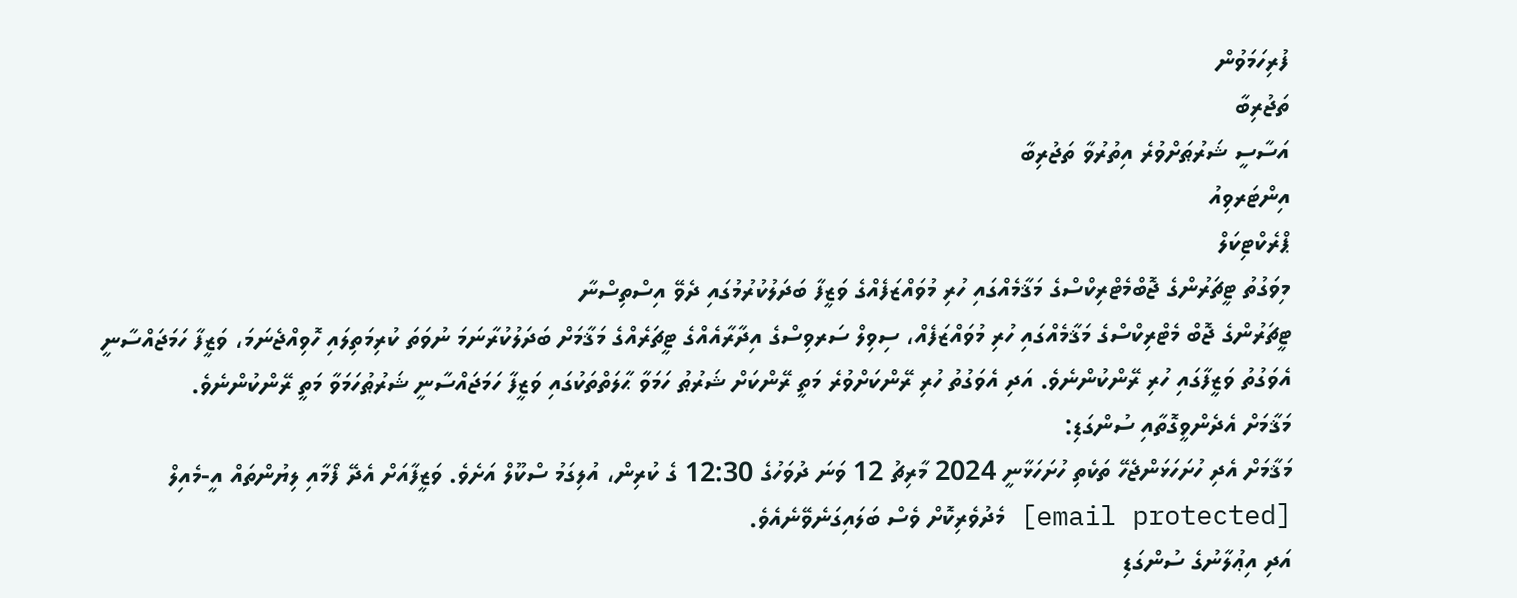ފުރިހަމަވުން
ތަޖުރިބާ
އަސާސީ ޝަރުޠަށްވުރެ އިތުރުވާ ތަޖުރިބާ
އިންޓަރވިއު
ޕްރެކްޓިކަލް
މިވަގުތު ޓީޗަރުންގެ ޖޮބްމެޓްރިކްސްގެ މަޤާމެއްގައި ހުރި މުވައްޒަފެއްގެ ވަޒީފާ ބަދަލުކުރުމުގައި ދެވޭ އިސްތިސްނާ
ޓީޗަރުންގެ ޖޮބް މެޓްރިކްސްގެ މަޤާމެއްގައި ހުރި މުވައްޒަފެއް، ސިވިލް ސަރވިސްގެ އިދާރާއެއްގެ ޓީޗަރެއްގެ މަޤާމަށް ބަދަލުކުރާނަމަ ނުވަތަ ކުރިމަތިލައި ހޮވިއްޖެނަމަ، ވަޒީފާ ހަމަޖައްސާނީ އެވަގުތު ވަޒީފާގައި ހުރި ރޭންކުންނެވެ. އަދި އެވަގުތު ހުރި ރޭންކަށްވުރެ މަތީ ރޭންކަށް ޝަރުޠު ހަމަވާ ޙާލަތްތަކުގައި ވަޒީފާ ހަމަޖައްސާނީ ޝަރުޠުހަމަވާ މަތީ ރޭންކުންނެވެ.
މަޤާމަށް އެދެންވީގޮތާއި ސުންގަޑި:
މަޤާމަށް އެދި ހުށަހަޅަންޖެހޭ ތަކެތި ހުށަހަޅާނީ 2024 މާރިޗު 12 ވަނަ ދުވަހުގެ 12:30 ގެ ކުރިން، އުލިގަމު ސްކޫލް އަށެވެ. ވަޒީފާއަށް އެދޭ ފޯމާއި ލިޔުންތައް އީ-މެއިލް  [email protected] މެދުވެރިކޮށް ވެސް ބަލައިގަނެވޭނެއެވެ.
އަދި އިޢުލާނުގެ ސުންގަޑި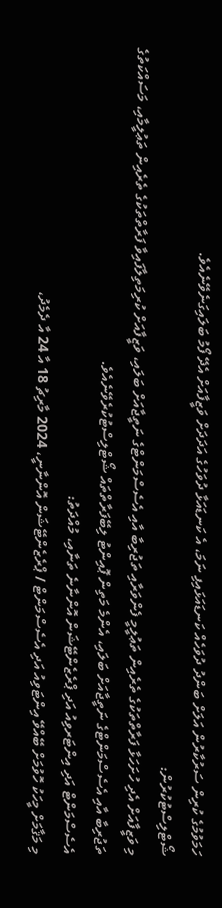ހަމަވުމުގެ ކުރިން ސަރުކާރުން އަލަށް ބަންދު ދުވަހެއް ކަނޑައަޅައިފި ނަމަ، އެ ކަނޑައަޅާ ދުވަހުގެ އަދަދަށް ވަޒީފާއަށް އެދޭ ފޯމު ބަލައިގަނެވޭނެއެވެ.
ޝޯޓްލިސްޓުކުރުން:
މި ވަޒީފާއަށް އެދި ހުށަހަޅާ ފަރާތްތަކުގެ ތެރެއިން ތަޢުލީމީ ފެންވަރާއި ތަޖުރިބާ އާއި އެސެސްމަންޓްގެ ނަތީޖާއަށް ބަލައި، ވަޒީފާއަށް ކުރިމަތިލާފައިވާ ފަރާތްތަކުގެ ތެރެއިން ތަޢުލީމާއި، މަސައްކަތުގެ ތަޖުރިބާ އާއި އެސެސްމަންޓްގެ ނަތީޖާއަށް ބަލައި، އެންމެ މަތިން ޕޮއިންޓު ލިބޭފަރާތްތައް ޝޯޓްލިސްޓުކުރެވޭނެއެވެ.
އެސެސްމަންޓް އަދި އިންޓަރވިއު އަދި ޕްރެޒެންޓޭޝަން އޮންނާނެ ތަނާއި، މުއްދަތު:
މި މަޤާމަށް މީހަކު ހޮވުމަށް ބޭއްވޭ އިންޓަވިއު އަދި އެސެސްމަންޓް / ޕްރެޒެންޓޭޝަން އޮންނާނީ، 2024 މާރިޗު 18 އާ 24 އާ ދެމެދު،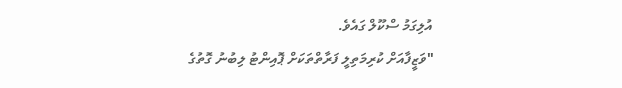އުލިގަމު ސްކޫލް ގައެވެ.
"ވަޒީފާއަށް ކުރިމަތިލީ ފަރާތްތަކަށް ޕޮއިންޓު ލިބުނު ގޮތުގެ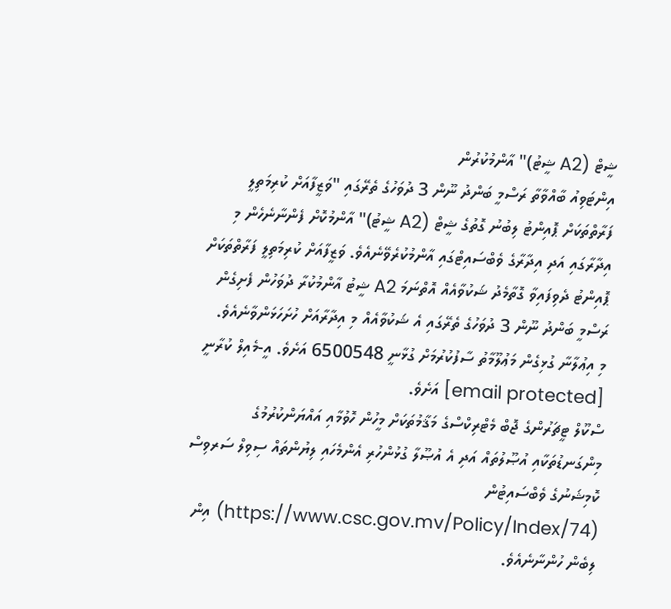ޝީޓް (A2 ޝީޓު)" އާންމުކުރުން
އިންޓަވިއު ބާއްވާތާ ރަސްމީ ބަންދު ނޫން 3 ދުވަހުގެ ތެރޭގައި "ވަޒީފާއަށް ކުރިމަތިލީ ފަރާތްތަކަށް ޕޮއިންޓު ލިބުނު ގޮތުގެ ޝީޓް (A2 ޝީޓު)" އާންމުކޮށް ފެންނާނެހެން މި އިދާރާގައި އަދި އިދާރާގެ ވެބްސައިޓްގައި އާންމުކުރެވޭނެއެވެ. ވަޒީފާއަށް ކުރިމަތިލީ ފަރާތްތަކަށް ޕޮއިންޓު ދެވިފައިވާ ގޮތާމެދު ޝަކުވާއެއް އޮތްނަމަ A2 ޝީޓު އާންމުކުރާ ދުވަހުން ފެށިގެން ރަސްމީ ބަންދު ނޫން 3 ދުވަހުގެ ތެރޭގައި އެ ޝަކުވާއެއް މި އިދާރާއަށް ހުށަހަޅަންވާނެއެވެ.
މި އިޢުލާނާ ގުޅިގެން މަޢުލޫމާތު ސާފުކުރުމަށް ގުޅާނީ 6500548 އަށެވެ. އީ-މެއިލް ކުރާނީ [email protected] އަށެވެ.
ސްކޫލް ޓީޗަރުންގެ ޖޮބް މެޓްރިކްސްގެ މަޤާމުތަކަށް މީހުން ހޮވުމާއި އައްޔަންކުރުމުގެ މިންގަނޑުތަކާއި އުޞޫލުތައް އަދި އެ އުޞޫލާ ގުޅުންހުރި އެންމެހައި ލިޔުންތައް ސިވިލް ސަރވިސް ކޮމިޝަނުގެ ވެބްސައިޓުން (https://www.csc.gov.mv/Policy/Index/74) އިން ލިބެން ހުންނާނެއެވެ.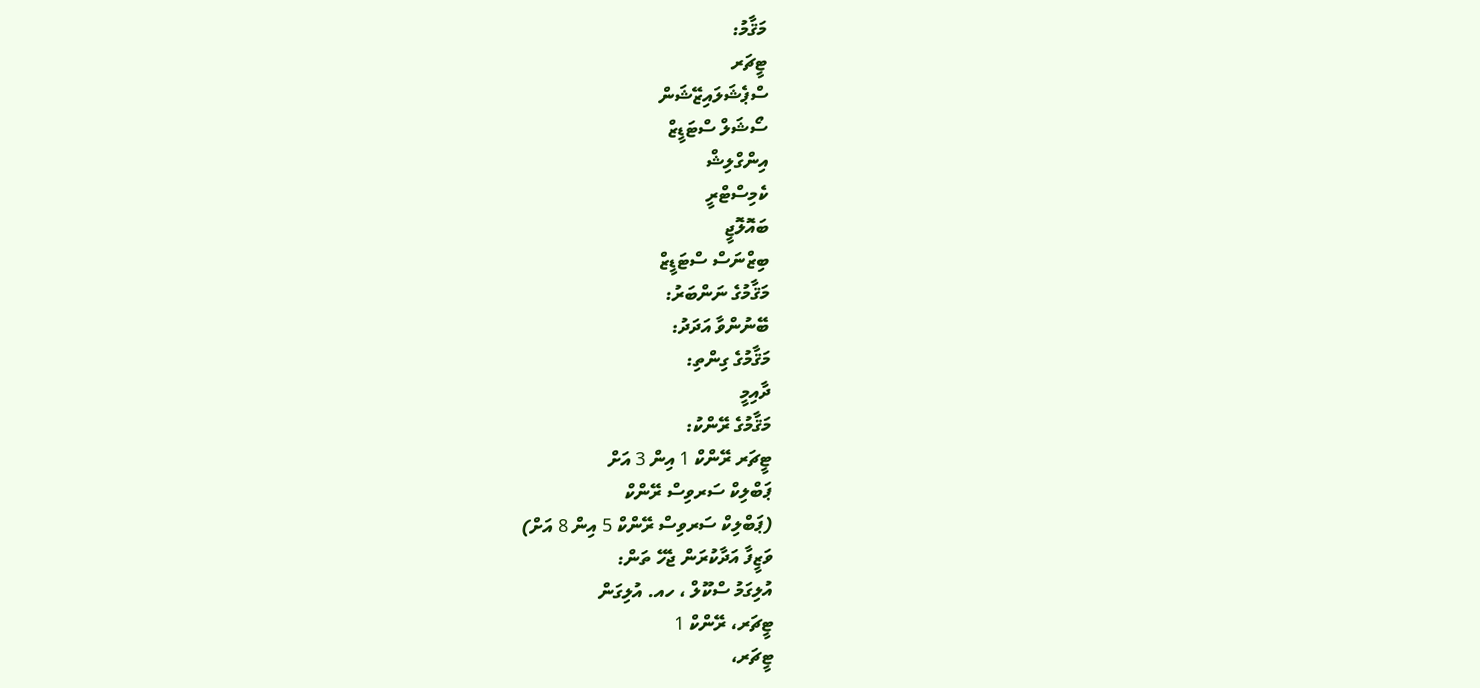މަޤާމު:
ޓީޗަރ
ސްޕެޝަލައިޒޭޝަން
ސޯޝަލް ސްޓަޑީޒް
އިންގްލިޝް
ކެމިސްޓްރީ
ބައޮލޮޖީ
ބިޒްނަސް ސްޓަޑީޒް
މަޤާމުގެ ނަންބަރު:
ބޭނުންވާ އަދަދު:
މަޤާމުގެ ގިންތި:
ދާއިމީ
މަޤާމުގެ ރޭންކު:
ޓީޗަރ ރޭންކް 1 އިން 3 އަށް
ޕަބްލިކް ސަރވިސް ރޭންކް
(ޕަބްލިކް ސަރވިސް ރޭންކް 5 އިން 8 އަށް)
ވަޒީފާ އަދާކުރަން ޖެހޭ ތަން:
އުލިގަމު ސްކޫލް ، ހއ. އުލިގަން
ޓީޗަރ، ރޭންކް 1
ޓީޗަރ،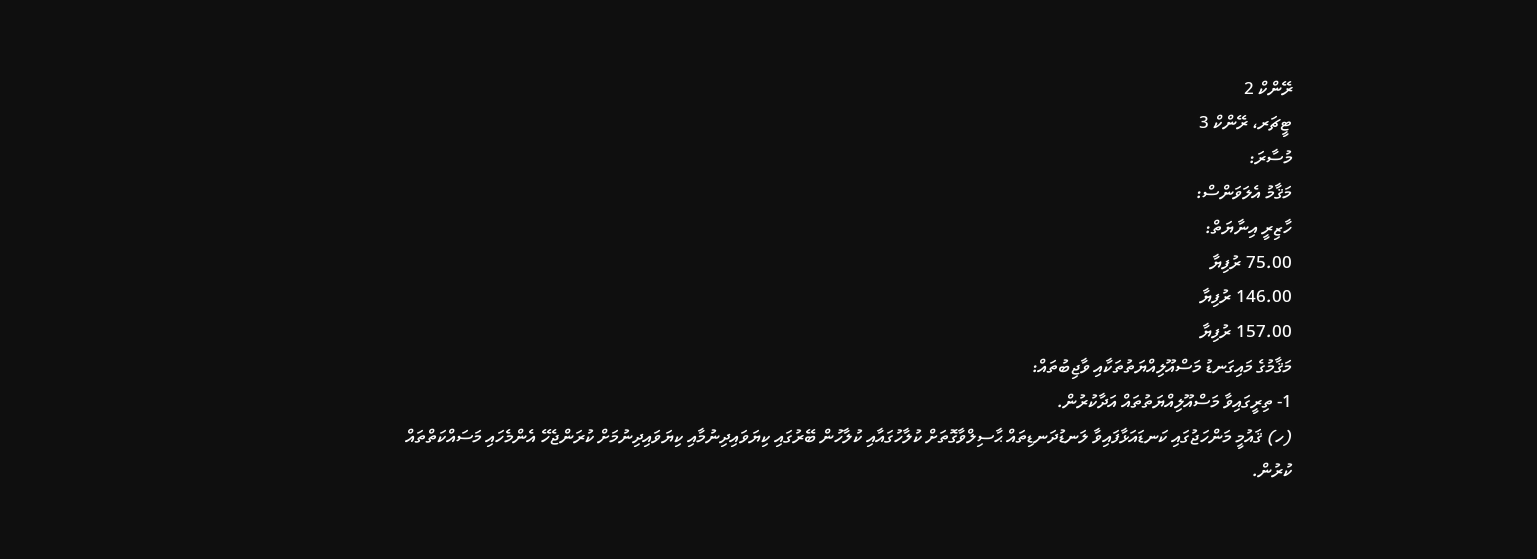ރޭންކް 2
ޓީޗަރ، ރޭންކް 3
މުސާރަ:
މަޤާމު އެލަވަންސް:
ހާޒިރީ އިނާޔަތް:
75.00 ރުފިޔާ
146.00 ރުފިޔާ
157.00 ރުފިޔާ
މަޤާމުގެ މައިގަނޑު މަސްއޫލިއްޔަތުތަކާއި ވާޖިބުތައް:
1- ތިރީގައިވާ މަސްއޫލިއްޔަތުތައް އަދާކުރުން.
(ހ) ޤައުމީ މަންހަޖުގައި ކަނޑައަޅާފައިވާ ލަނޑުދަނޑިތައް ޙާސިލްވާގޮތަށް ކުލާހުގައާއި ކުލާހުން ބޭރުގައި ކިޔަވައިދިނުމާއި ކިޔަވައިދިނުމަށް ކުރަންޖެހޭ އެންމެހައި މަސައްކަތްތައް ކުރުން.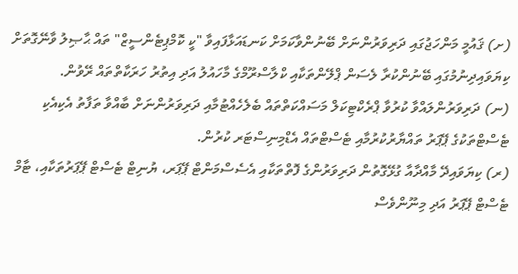(ށ) ޤައުމީ މަންހަޖުގައި ދަރިވަރުންނަށް ބޭނުންވާކަމަށް ކަނޑައަޅާފައިވާ "ކީ ކޮމްޕިޓެންސީޒް" ތައް ޙާޞިލު ވާނޭގޮތަށް ކިޔަވައިދިނުމުގައި ބޭނުންކުރާ ލެސަން ޕްލޭންތަކާއި ކްލާސްރޫމްގެ މާހައުލު އަދި އިތުރު ހަރަކާތްތައް ރޭވުން.
(ނ) ދަރިވަރުންލައްވާ ކުރުވާ ޕްރެކްޓިކަލް މަސައްކަތްތައް ބެލެހެއްޓުމާއި ދަރިވަރުންނަށް ބާއްވާ ތަފާތު އެކިއެކި ޓެސްޓްތަކުގެ ޕޭޕަރު ތައްޔާރުކުރުމާއި ޓެސްޓްތައް އެޑްމިނިސްޓަރ ކުރުން.
(ރ) ކިޔަވައިދޭ މާއްދާއާ ގުޅޭގޮތުން ދަރިވަރުންގެ ފޮތްތަކާއި އެސެސްމަންޓް ޕޭޕަރ، ޔުނިޓް ޓެސްޓް ޕޭޕަރުތަކާއި، ޓާމް ޓެސްޓް ޕޭޕަރު އަދި މިނޫންވެސް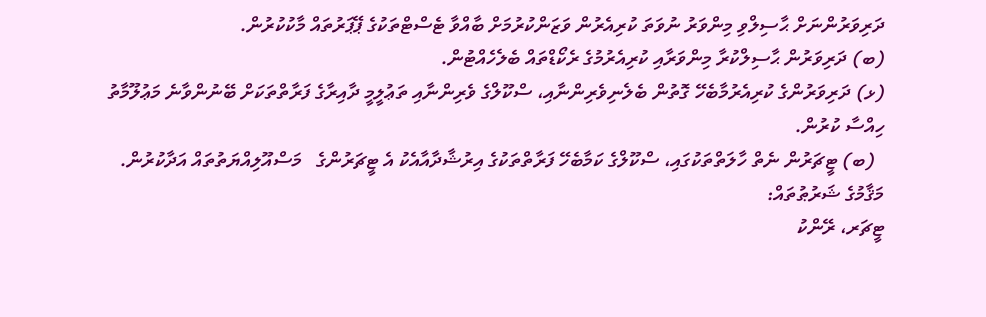ދަރިވަރުންނަށް ޙާސިލްވި މިންވަރު ނުވަތަ ކުރިއެރުން ވަޒަންކުރުމަށް ބާއްވާ ޓެސްޓްތަކުގެ ޕޭޕަރުތައް މާކުކުރުން.
(ބ) ދަރިވަރުން ޙާސިލްކުރާ މިންވަރާއި ކުރިއެރުމުގެ ރެކޯޑްތައް ބެލެހެއްޓުން.
(ޅ) ދަރިވަރުންގެ ކުރިއެރުމާބެހޭ ގޮތުން ބެލެނިވެރިންނާއި، ސްކޫލްގެ ވެރިންނާއި ތަޢުލީމީ ދާއިރާގެ ފަރާތްތަކަށް ބޭނުންވާނެ މަޢުލޫމާތު ހިއްސާ ކުރުން.
  (ބ) ޓީޗަރުން ނެތް ހާލަތްތަކުގައި، ސްކޫލްގެ ކަމާބެހޭ ފަރާތްތަކުގެ އިރުޝާދާއާއެކު އެ ޓީޗަރުންގެ   މަސްއޫލިއްޔަތުތައް އަދާކުރުން.
މަޤާމުގެ ޝަރުޠުތައް:
ޓީޗަރ، ރޭންކު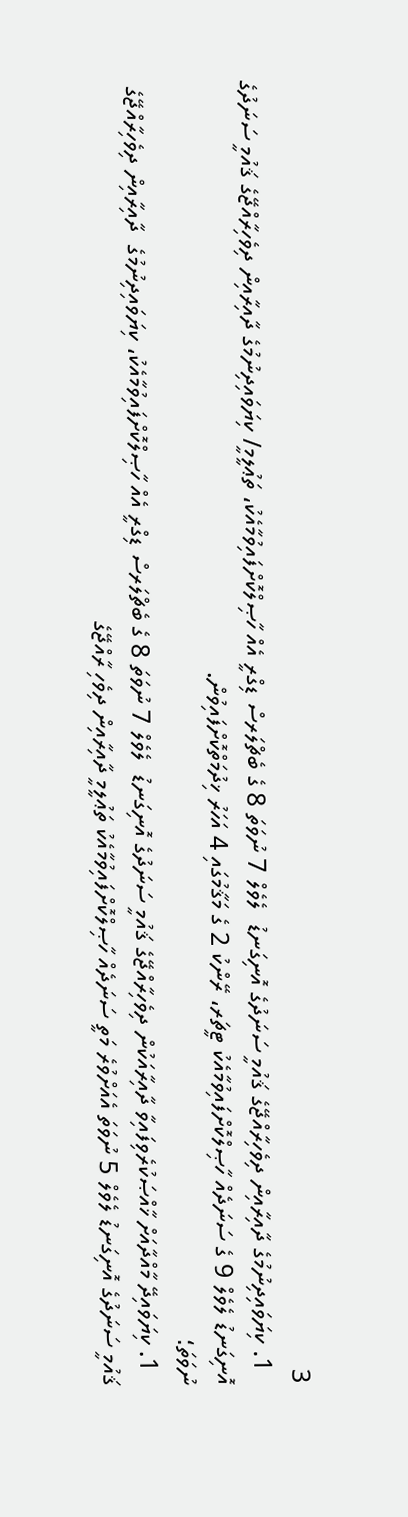3
  1. ކިޔަވައިދިނުމުގެ ދާއިރާއިން ދިވެހިރާއްޖޭގެ ޤައުމީ ސަނަދުގެ އޮނިގަނޑު  ލެވެލް 7 ނުވަތަ 8 ގެ ބެޗްލަރސް ޑިގްރީ އެއް ހާޞިލްކޮށްފައިވުމާއެކު، ތަޢުލީމީ/ ކިޔަވައިދިނުމުގެ ދާއިރާއިން ދިވެހިރާއްޖޭގެ ޤައުމީ ސަނަދުގެ އޮނިގަނޑު ލެވެލް 9 ގެ ސަނަދެއް ހާޞިލްކޮށްފައިވުމާއެކު ޓީޗަރ، ރޭންކު 2 ގެ މަޤާމުގައި 4 އަހަރު ޚިދުމަތްކޮށްފައިވުން.
ނުވަތަ؛
  1. ކިޔަވައިދޭ މާއްދާއަށް ޚާއްޞަކުރެވިފައިވާ ދާއިރާއަކުން ދިވެހިރާއްޖޭގެ ޤައުމީ ސަނަދުގެ އޮނިގަނޑު  ލެވެލް 7 ނުވަތަ 8 ގެ ބެޗްލަރސް ޑިގްރީ އެއް ހާޞިލްކޮށްފައިވުމާއެކު، ކިޔަވައިދިނުމުގެ  ދާއިރާއިން ދިވެހިރާއްޖޭގެ ޤައުމީ ސަނަދުގެ އޮނިގަނޑު ލެވެލް 5 ނުވަތަ އެއަށްވުރެ މަތީ ސަނަދެއް ހާޞިލްކޮށްފައިވުމާއެކު ތަޢުލީމީ ދާއިރާއިން ދިވެހި ރާއްޖޭގެ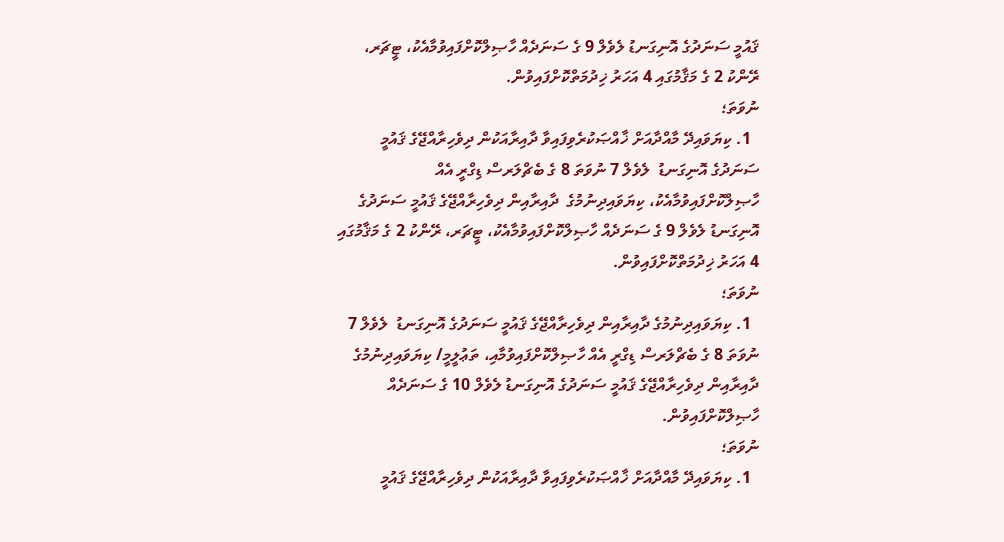ޤައުމީ ސަނަދުގެ އޮނިގަނޑު ލެވެލް 9 ގެ ސަނަދެއް ހާޞިލްކޮށްފައިވުމާއެކު، ޓީޗަރ، ރޭންކު 2 ގެ މަޤާމުގައި 4 އަހަރު ޚިދުމަތްކޮށްފައިވުން.
ނުވަތަ؛
  1. ކިޔަވައިދޭ މާއްދާއަށް ޚާއްޞަކުރެވިފައިވާ ދާއިރާއަކުން ދިވެހިރާއްޖޭގެ ޤައުމީ ސަނަދުގެ އޮނިގަނޑު  ލެވެލް 7 ނުވަތަ 8 ގެ ބެޗްލަރސް ޑިގްރީ އެއް ހާޞިލްކޮށްފައިވުމާއެކު، ކިޔަވައިދިނުމުގެ  ދާއިރާއިން ދިވެހިރާއްޖޭގެ ޤައުމީ ސަނަދުގެ އޮނިގަނޑު ލެވެލް 9 ގެ ސަނަދެއް ހާޞިލްކޮށްފައިވުމާއެކު، ޓީޗަރ، ރޭންކު 2 ގެ މަޤާމުގައި 4 އަހަރު ޚިދުމަތްކޮށްފައިވުން.
ނުވަތަ؛
  1. ކިޔަވައިދިނުމުގެ ދާއިރާއިން ދިވެހިރާއްޖޭގެ ޤައުމީ ސަނަދުގެ އޮނިގަނޑު  ލެވެލް 7 ނުވަތަ 8 ގެ ބެޗްލަރސް ޑިގްރީ އެއް ހާޞިލްކޮށްފައިވުމާއި، ތަޢުލީމީ/ ކިޔަވައިދިނުމުގެ ދާއިރާއިން ދިވެހިރާއްޖޭގެ ޤައުމީ ސަނަދުގެ އޮނިގަނޑު ލެވެލް 10 ގެ ސަނަދެއް ހާޞިލްކޮށްފައިވުން.
ނުވަތަ؛
  1. ކިޔަވައިދޭ މާއްދާއަށް ޚާއްޞަކުރެވިފައިވާ ދާއިރާއަކުން ދިވެހިރާއްޖޭގެ ޤައުމީ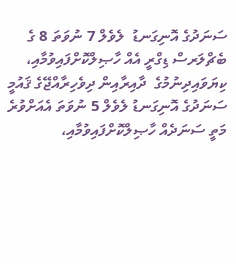ސަނަދުގެ އޮނިގަނޑު  ލެވެލް 7 ނުވަތަ 8 ގެ ބެޗްލަރސް ޑިގްރީ އެއް ހާޞިލްކޮށްފައިވުމާއި، ކިޔަވައިދިނުމުގެ  ދާއިރާއިން ދިވެހިރާއްޖޭގެ ޤައުމީ ސަނަދުގެ އޮނިގަނޑު ލެވެލް 5 ނުވަތަ އެއަށްވުރެ މަތީ ސަނަދެއް ހާޞިލްކޮށްފައިވުމާއި،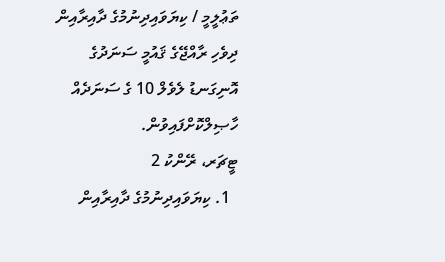ތަޢުލީމީ / ކިޔަވައިދިނުމުގެ ދާއިރާއިން ދިވެހި ރާއްޖޭގެ ޤައުމީ ސަނަދުގެ އޮނިގަނޑު ލެވެލް 10 ގެ ސަނަދެއް ހާޞިލްކޮށްފައިވުން.
ޓީޗަރ، ރޭންކު 2
  1. ކިޔަވައިދިނުމުގެ ދާއިރާއިން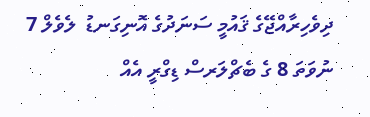ދިވެހިރާއްޖޭގެ ޤައުމީ ސަނަދުގެ އޮނިގަނޑު  ލެވެލް 7 ނުވަތަ 8 ގެ ބެޗްލަރސް ޑިގްރީ އެއް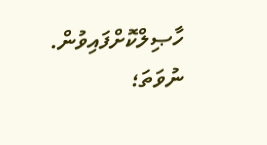ހާޞިލްކޮށްފައިވުން.
ނުވަތަ؛